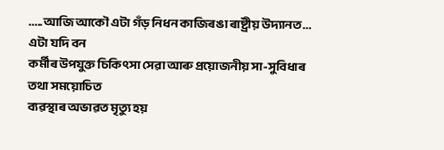.....আজি আকৌ এটা গঁড় নিধন কাজিৰঙা ৰাষ্ট্ৰীয় উদ্যানত... এটা যদি বন
কৰ্মীৰ উপযুক্ত চিকিৎসা সেৱা আৰু প্ৰয়োজনীয় সা-সুবিধাৰ তথা সময়োচিত
ব্যৱস্থাৰ অভাৱত মৃত্যু হয়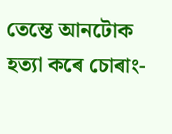তেম্তে আনটোক হত্যা কৰে চোৰাং-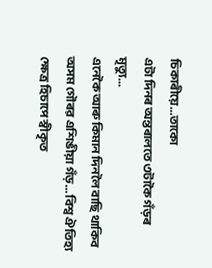চিকাৰীয়ে...তাকো
এটা দিনৰ অন্তৰালতে ৩টাকৈ গঁড়ৰ মৃত্যু...
এনেকৈ আৰু কিমান দিনলৈ বাছি থাকিব অসম গৌৰৱ এশিঙীয়া গঁড়... বিশ্ব ঐতিহ্য ক্ষেত্ৰ হিচাপে স্বীকৃত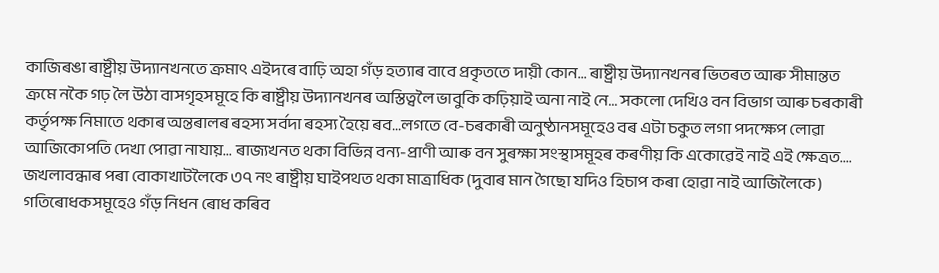কাজিৰঙা ৰাষ্ট্ৰীয় উদ্যানখনতে ক্ৰমাৎ এইদৰে বাঢ়ি অহা গঁড় হত্যাৰ বাবে প্ৰকৃততে দায়ী কোন... ৰাষ্ট্ৰীয় উদ্যানখনৰ ভিতৰত আৰু সীমান্তত ক্ৰমে নকৈ গঢ় লৈ উঠা বাসগৃহসমূহে কি ৰাষ্ট্ৰীয় উদ্যানখনৰ অস্তিত্বলৈ ভাবুকি কঢ়িয়াই অনা নাই নে... সকলো দেখিও বন বিভাগ আৰু চৰকাৰী কৰ্তৃপক্ষ নিমাতে থকাৰ অন্তৰালৰ ৰহস্য সৰ্বদা ৰহস্য হৈয়ে ৰব...লগতে বে-চৰকাৰী অনুষ্ঠানসমূহেও বৰ এটা চকুত লগা পদক্ষেপ লোৱা আজিকোপতি দেখা পোৱা নাযায়... ৰাজ্যখনত থকা বিভিন্ন বন্য-প্ৰাণী আৰু বন সুৰক্ষা সংস্থাসমূহৰ কৰণীয় কি একোৱেই নাই এই ক্ষেত্ৰত....
জখলাবন্ধাৰ পৰা বোকাখাটলৈকে ৩৭ নং ৰাষ্ট্ৰীয় ঘাইপথত থকা মাত্ৰাধিক (দুবাৰ মান গৈছো যদিও হিচাপ কৰা হোৱা নাই আজিলৈকে) গতিৰোধকসমূহেও গঁড় নিধন ৰোধ কৰিব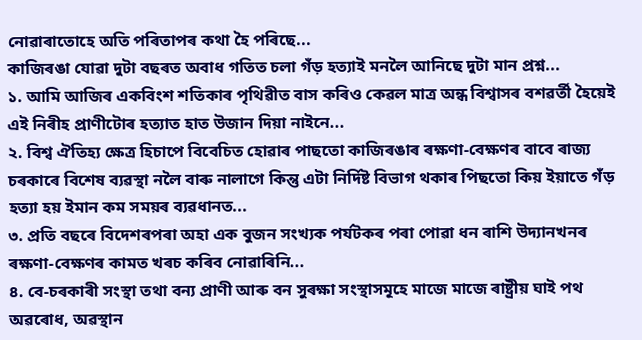নোৱাৰাতোহে অতি পৰিতাপৰ কথা হৈ পৰিছে...
কাজিৰঙা যোৱা দুটা বছৰত অবাধ গতিত চলা গঁড় হত্যাই মনলৈ আনিছে দুটা মান প্ৰশ্ন...
১. আমি আজিৰ একবিংশ শতিকাৰ পৃথিৱীত বাস কৰিও কেৱল মাত্ৰ অন্ধ বিশ্বাসৰ বশৱৰ্তী হৈয়েই এই নিৰীহ প্ৰাণীটোৰ হত্যাত হাত উজান দিয়া নাইনে...
২. বিশ্ব ঐতিহ্য ক্ষেত্ৰ হিচাপে বিবেচিত হোৱাৰ পাছতো কাজিৰঙাৰ ৰক্ষণা-বেক্ষণৰ বাবে ৰাজ্য চৰকাৰে বিশেষ ব্যৱস্থা নলৈ বাৰু নালাগে কিন্তু এটা নিৰ্দিষ্ট বিভাগ থকাৰ পিছতো কিয় ইয়াতে গঁড় হত্যা হয় ইমান কম সময়ৰ ব্যৱধানত...
৩. প্ৰতি বছৰে বিদেশৰপৰা অহা এক বুজন সংখ্যক পৰ্যটকৰ পৰা পোৱা ধন ৰাশি উদ্যানখনৰ ৰক্ষণা-বেক্ষণৰ কামত খৰচ কৰিব নোৱাৰিনি...
৪. বে-চৰকাৰী সংস্থা তথা বন্য প্ৰাণী আৰু বন সুৰক্ষা সংস্থাসমূহে মাজে মাজে ৰাষ্ট্ৰীয় ঘাই পথ অৱৰোধ, অৱস্থান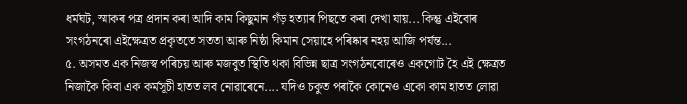ধৰ্মঘট, স্মাকৰ পত্ৰ প্ৰদান কৰা আদি কাম কিছুমান গঁড় হত্যাৰ পিছতে কৰা দেখা যায়... কিন্তু এইবোৰ সংগঠনৰো এইক্ষেত্ৰত প্ৰকৃততে সততা আৰু নিষ্ঠা কিমান সেয়াহে পৰিষ্কাৰ নহয় আজি পৰ্যন্ত...
৫. অসমত এক নিজস্ব পৰিচয় আৰু মজবুত স্থিতি থকা বিভিন্ন ছাত্ৰ সংগঠনবোৰেও একগোট হৈ এই ক্ষেত্ৰত নিজাকৈ কিবা এক কৰ্মসূচী হাতত লব নোৱাৰেনে.... যদিও চকুত পৰাকৈ কোনেও একো কাম হাতত লোৱা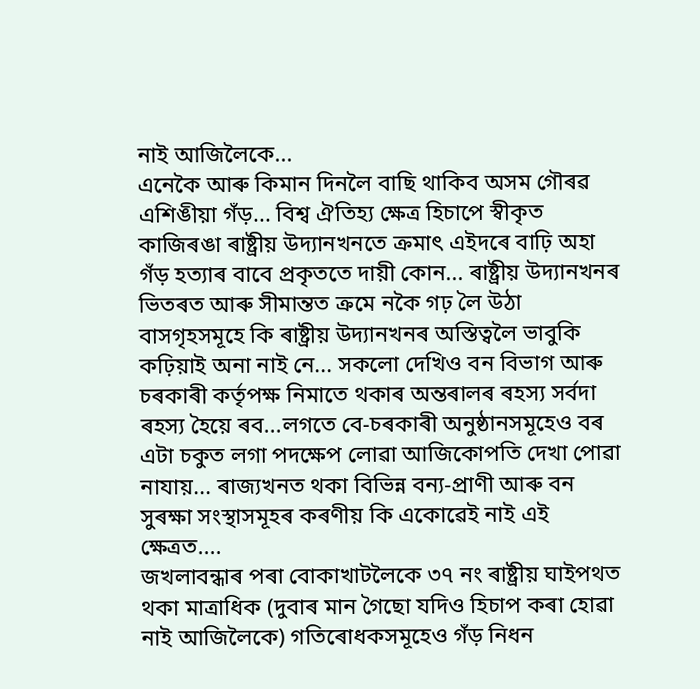নাই আজিলৈকে...
এনেকৈ আৰু কিমান দিনলৈ বাছি থাকিব অসম গৌৰৱ এশিঙীয়া গঁড়... বিশ্ব ঐতিহ্য ক্ষেত্ৰ হিচাপে স্বীকৃত কাজিৰঙা ৰাষ্ট্ৰীয় উদ্যানখনতে ক্ৰমাৎ এইদৰে বাঢ়ি অহা গঁড় হত্যাৰ বাবে প্ৰকৃততে দায়ী কোন... ৰাষ্ট্ৰীয় উদ্যানখনৰ ভিতৰত আৰু সীমান্তত ক্ৰমে নকৈ গঢ় লৈ উঠা বাসগৃহসমূহে কি ৰাষ্ট্ৰীয় উদ্যানখনৰ অস্তিত্বলৈ ভাবুকি কঢ়িয়াই অনা নাই নে... সকলো দেখিও বন বিভাগ আৰু চৰকাৰী কৰ্তৃপক্ষ নিমাতে থকাৰ অন্তৰালৰ ৰহস্য সৰ্বদা ৰহস্য হৈয়ে ৰব...লগতে বে-চৰকাৰী অনুষ্ঠানসমূহেও বৰ এটা চকুত লগা পদক্ষেপ লোৱা আজিকোপতি দেখা পোৱা নাযায়... ৰাজ্যখনত থকা বিভিন্ন বন্য-প্ৰাণী আৰু বন সুৰক্ষা সংস্থাসমূহৰ কৰণীয় কি একোৱেই নাই এই ক্ষেত্ৰত....
জখলাবন্ধাৰ পৰা বোকাখাটলৈকে ৩৭ নং ৰাষ্ট্ৰীয় ঘাইপথত থকা মাত্ৰাধিক (দুবাৰ মান গৈছো যদিও হিচাপ কৰা হোৱা নাই আজিলৈকে) গতিৰোধকসমূহেও গঁড় নিধন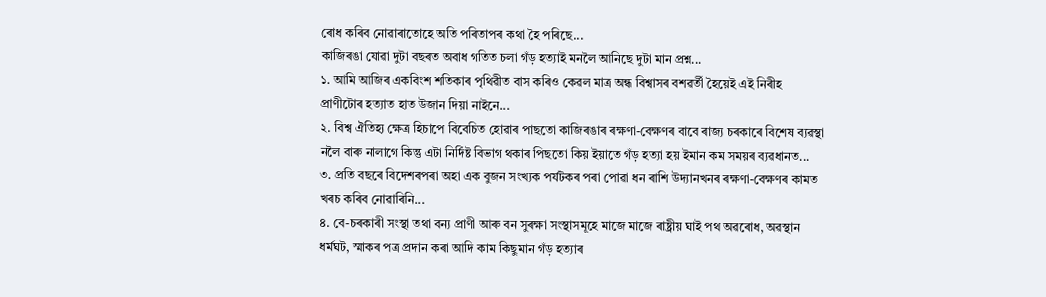ৰোধ কৰিব নোৱাৰাতোহে অতি পৰিতাপৰ কথা হৈ পৰিছে...
কাজিৰঙা যোৱা দুটা বছৰত অবাধ গতিত চলা গঁড় হত্যাই মনলৈ আনিছে দুটা মান প্ৰশ্ন...
১. আমি আজিৰ একবিংশ শতিকাৰ পৃথিৱীত বাস কৰিও কেৱল মাত্ৰ অন্ধ বিশ্বাসৰ বশৱৰ্তী হৈয়েই এই নিৰীহ প্ৰাণীটোৰ হত্যাত হাত উজান দিয়া নাইনে...
২. বিশ্ব ঐতিহ্য ক্ষেত্ৰ হিচাপে বিবেচিত হোৱাৰ পাছতো কাজিৰঙাৰ ৰক্ষণা-বেক্ষণৰ বাবে ৰাজ্য চৰকাৰে বিশেষ ব্যৱস্থা নলৈ বাৰু নালাগে কিন্তু এটা নিৰ্দিষ্ট বিভাগ থকাৰ পিছতো কিয় ইয়াতে গঁড় হত্যা হয় ইমান কম সময়ৰ ব্যৱধানত...
৩. প্ৰতি বছৰে বিদেশৰপৰা অহা এক বুজন সংখ্যক পৰ্যটকৰ পৰা পোৱা ধন ৰাশি উদ্যানখনৰ ৰক্ষণা-বেক্ষণৰ কামত খৰচ কৰিব নোৱাৰিনি...
৪. বে-চৰকাৰী সংস্থা তথা বন্য প্ৰাণী আৰু বন সুৰক্ষা সংস্থাসমূহে মাজে মাজে ৰাষ্ট্ৰীয় ঘাই পথ অৱৰোধ, অৱস্থান ধৰ্মঘট, স্মাকৰ পত্ৰ প্ৰদান কৰা আদি কাম কিছুমান গঁড় হত্যাৰ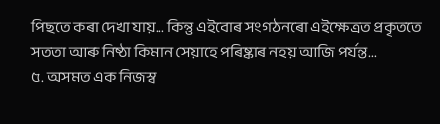পিছতে কৰা দেখা যায়... কিন্তু এইবোৰ সংগঠনৰো এইক্ষেত্ৰত প্ৰকৃততে সততা আৰু নিষ্ঠা কিমান সেয়াহে পৰিষ্কাৰ নহয় আজি পৰ্যন্ত...
৫. অসমত এক নিজস্ব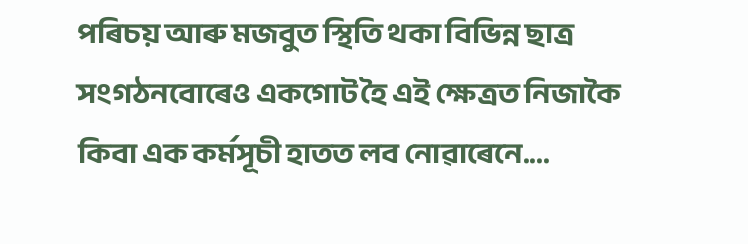পৰিচয় আৰু মজবুত স্থিতি থকা বিভিন্ন ছাত্ৰ সংগঠনবোৰেও একগোট হৈ এই ক্ষেত্ৰত নিজাকৈ কিবা এক কৰ্মসূচী হাতত লব নোৱাৰেনে....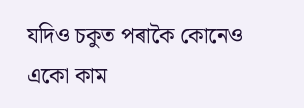যদিও চকুত পৰাকৈ কোনেও একো কাম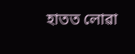হাতত লোৱা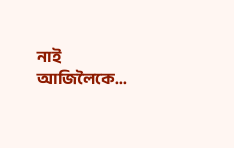নাই আজিলৈকে...